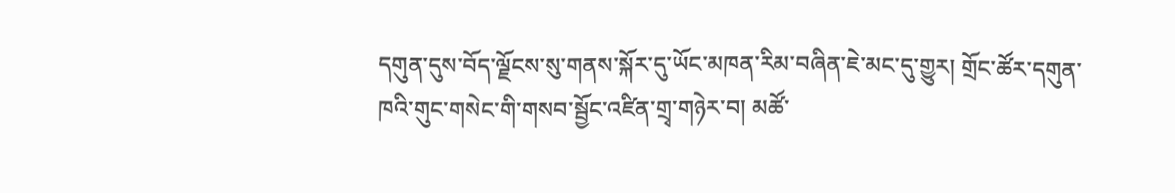དགུན་དུས་བོད་ལྗོངས་སུ་གནས་སྐོར་དུ་ཡོང་མཁན་རིམ་བཞིན་ཇེ་མང་དུ་གྱུར། གྲོང་ཚོར་དགུན་ཁའི་གུང་གསེང་གི་གསབ་སྦྱོང་འཛིན་གྲྭ་གཉེར་བ། མཚོ་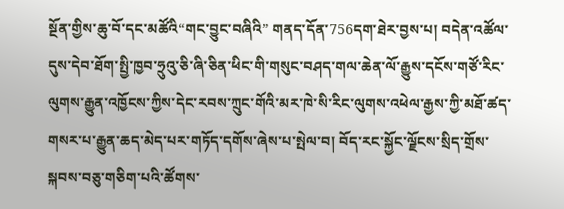སྔོན་གྱིས་ཆུ་བོ་དང་མཚོའི“གང་བྱུང་བཞིའི” གནད་དོན་756དག་ཐེར་བྱས་པ། བདེན་འཚོལ་དུས་དེབ་ཐོག་སྤྱི་ཁྱབ་ཧྲུའུ་ཅི་ཞི་ཅིན་ཕིང་གི་གསུང་བཤད་གལ་ཆེན་ལོ་རྒྱུས་དངོས་གཙོ་རིང་ལུགས་རྒྱུན་འཁྱོངས་ཀྱིས་དེང་རབས་ཀྲུང་གོའི་མར་ཁེ་སི་རིང་ལུགས་འཕེལ་རྒྱས་ཀྱི་མཐོ་ཚད་གསར་པ་རྒྱུན་ཆད་མེད་པར་གཏོད་དགོས་ཞེས་པ་སྤེལ་བ། བོད་རང་སྐྱོང་ལྗོངས་སྲིད་གྲོས་སྐབས་བཅུ་གཅིག་པའི་ཚོགས་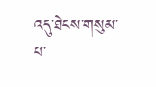འདུ་ཐེངས་གསུམ་པ་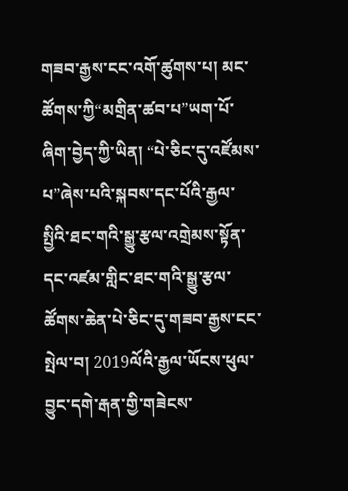གཟབ་རྒྱས་ངང་འགོ་ཚུགས་པ། མང་ཚོགས་ཀྱི“མགྲིན་ཚབ་པ”ཡག་པོ་ཞིག་བྱེད་ཀྱི་ཡིན། “པེ་ཅིང་དུ་འཛོམས་པ”ཞེས་པའི་སྐབས་དང་པོའི་རྒྱལ་སྤྱིའི་ཐང་གའི་སྒྱུ་རྩལ་འགྲེམས་སྟོན་དང་འཛམ་གླིང་ཐང་གའི་སྒྱུ་རྩལ་ཚོགས་ཆེན་པེ་ཅིང་དུ་གཟབ་རྒྱས་ངང་སྤེལ་བ། 2019ལོའི་རྒྱལ་ཡོངས་ཕུལ་བྱུང་དགེ་རྒན་གྱི་གཟེངས་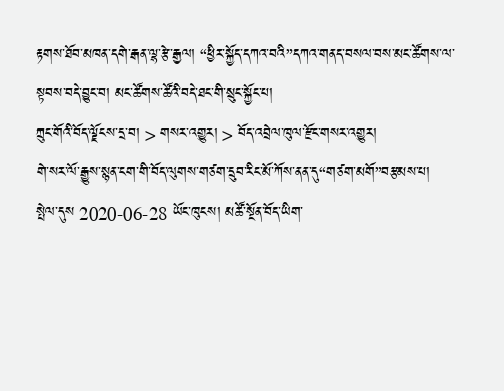རྟགས་ཐོབ་མཁན་དགེ་རྒན་ལྷ་རྩེ་རྒྱལ། “ཕྱིར་སྐྱོད་དཀའ་བའི”དཀའ་གནད་བསལ་བས་མང་ཚོགས་ལ་སྟབས་བདེ་བྱུང་བ། མང་ཚོགས་ཚོའི་བདེ་ཐང་གི་སྲུང་སྐྱོང་པ།
ཀྲུང་གོའི་བོད་ལྗོངས་དྲ་བ། > གསར་འགྱུར། > བོད་འབྲེལ་ཁུལ་རྫོང་གསར་འགྱུར།
གེ་སར་ལོ་རྒྱུས་སྙན་ངག་གི་བོད་ལུགས་གཙག་དྲུབ་རིང་མོ་ཀོས་ནན་དུ“གཙག་མགོ”བརྩམས་པ།
སྤེལ་དུས 2020-06-28 ཡོང་ཁུངས། མཚོ་སྔོན་བོད་ཡིག་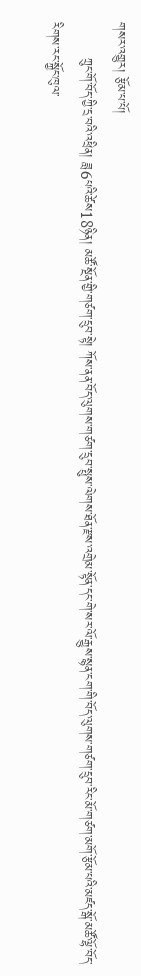གསར་འགྱུར། རྩོམ་པ་པོ།
        ཀྲུང་གོ་བོད་ཀྱི་དྲ་བའི་འཕྲིན། ཟླ6པའི་ཚེས18ཉིན། མཚོ་སྔོན་གྱི་གཙག་དྲུབ་སྟེ། ཀོས་ནན་བོད་ལུགས་གཙག་དྲུབ་སྤུས་ལེགས་ཐོན་རྫས་འགྲེམ་སྟོན་དང་གེ་སར་ལོ་རྒྱུས་སྙན་ངག་གི་བོད་ལུགས་གཙག་དྲུབ་རིང་མོ་གཙག་མགོ་རྩོམ་པའི་མཛད་སྒོ་མཚོ་ལྷོ་བོད་རིགས་རང་སྐྱོང་ཁུལ་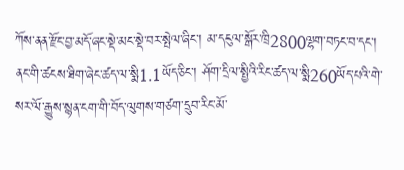ཀོས་ནན་རྫོང་བྱ་མདོ་ཞང་སྡེ་མང་སྡེ་བར་སྤེལ་ཞིང་། མ་དངུལ་སྒོར་ཁྲི2800ལྷག་བཏང་བ་དང་། ནང་གི་ཚངས་ཐིག་ཞེང་ཚད་ལ་སྨི1.1ཡོད་ཅིང་། ཤོག་དྲིལ་སྤྱིའི་རིང་ཚད་ལ་སྨི260ཡོད་པའི་གེ་སར་ལོ་རྒྱུས་སྙན་ངག་གི་བོད་ལུགས་གཙག་དྲུབ་རིང་མོ་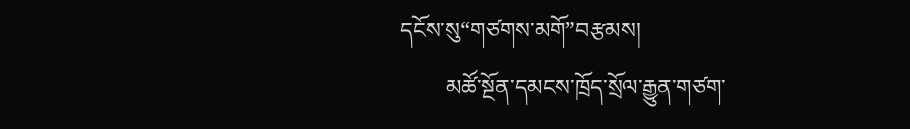དངོས་སུ“གཙགས་མགོ”བརྩམས།
        མཚོ་སྔོན་དམངས་ཁྲོད་སྲོལ་རྒྱུན་གཙག་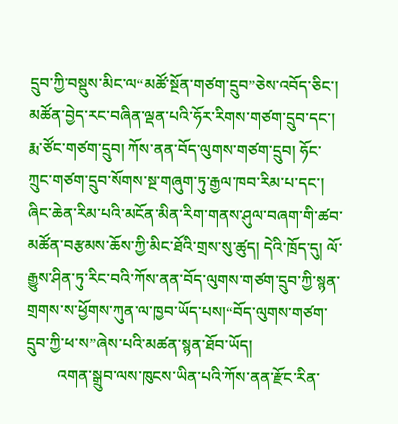དྲུབ་ཀྱི་བསྡུས་མིང་ལ“མཚོ་སྔོན་གཙག་དྲུབ”ཅེས་འབོད་ཅིང་། མཚོན་བྱེད་རང་བཞིན་ལྡན་པའི་ཧོར་རིགས་གཙག་དྲུབ་དང་། རྨ་ཙོང་གཙག་དྲུབ། ཀོས་ནན་བོད་ལུགས་གཙག་དྲུབ། ཧོང་ཀྲུང་གཙག་དྲུབ་སོགས་སྔ་གཞུག་ཏུ་རྒྱལ་ཁབ་རིམ་པ་དང་། ཞིང་ཆེན་རིམ་པའི་མངོན་མིན་རིག་གནས་ཤུལ་བཞག་གི་ཚབ་མཚོན་བརྩམས་ཆོས་ཀྱི་མིང་ཐོའི་གྲས་སུ་ཚུད། དེའི་ཁྲོད་དུ། ལོ་རྒྱུས་ཤིན་ཏུ་རིང་བའི་ཀོས་ནན་བོད་ལུགས་གཙག་དྲུབ་ཀྱི་སྙན་གྲགས་ས་ཕྱོགས་ཀུན་ལ་ཁྱབ་ཡོད་པས།“བོད་ལུགས་གཙག་དྲུབ་ཀྱི་ཕ་ས”ཞེས་པའི་མཚན་སྙན་ཐོབ་ཡོད།
        འགན་སྒྲུབ་ལས་ཁུངས་ཡིན་པའི་ཀོས་ནན་རྫོང་རིན་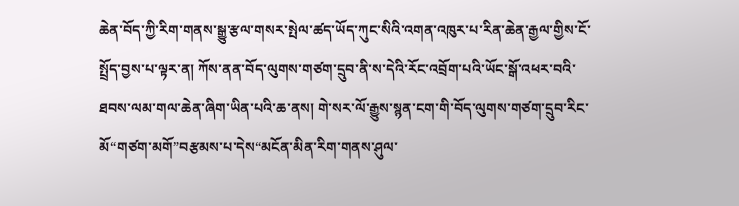ཆེན་བོད་ཀྱི་རིག་གནས་སྒྱུ་རྩལ་གསར་སྤེལ་ཚད་ཡོད་ཀུང་སིའི་འགན་འཁུར་པ་རིན་ཆེན་རྒྱལ་གྱིས་ངོ་སྤྲོད་བྱས་པ་ལྟར་ན། ཀོས་ནན་བོད་ལུགས་གཙག་དྲུབ་ནི་ས་དེའི་རོང་འབྲོག་པའི་ཡོང་སྒོ་འཕར་བའི་ཐབས་ལམ་གལ་ཆེན་ཞིག་ཡིན་པའི་ཆ་ནས། གེ་སར་ལོ་རྒྱུས་སྙན་ངག་གི་བོད་ལུགས་གཙག་དྲུབ་རིང་མོ“གཙག་མགོ”བརྩམས་པ་དེས“མངོན་མིན་རིག་གནས་ཤུལ་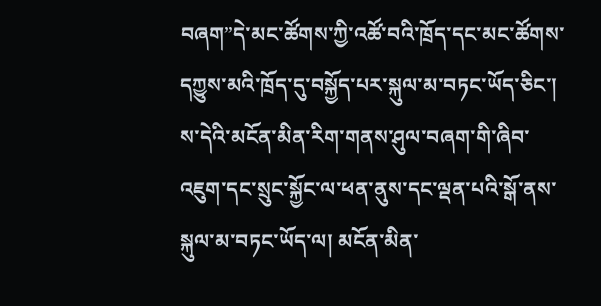བཞག”དེ་མང་ཚོགས་ཀྱི་འཚོ་བའི་ཁྲོད་དང་མང་ཚོགས་དཀྱུས་མའི་ཁྲོད་དུ་བསྐྱོད་པར་སྐུལ་མ་བཏང་ཡོད་ཅིང་། ས་དེའི་མངོན་མིན་རིག་གནས་ཤུལ་བཞག་གི་ཞིབ་འཇུག་དང་སྲུང་སྐྱོང་ལ་ཕན་ནུས་དང་ལྡན་པའི་སྒོ་ནས་སྐུལ་མ་བཏང་ཡོད་ལ། མངོན་མིན་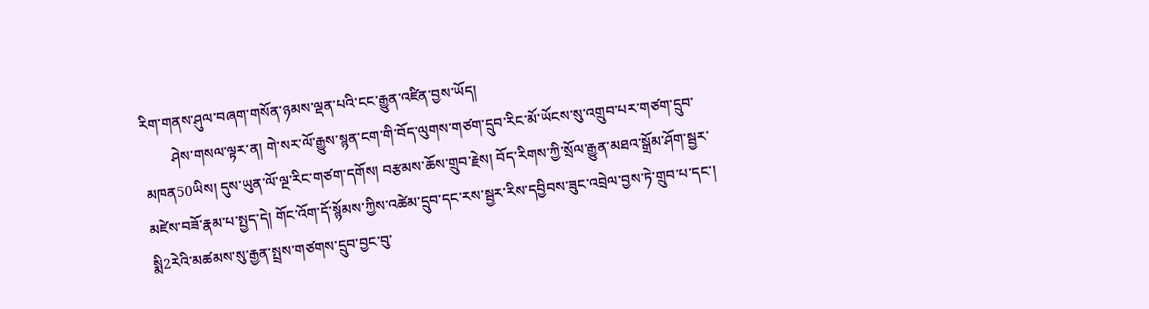རིག་གནས་ཤུལ་བཞག་གསོན་ཉམས་ལྡན་པའི་ངང་རྒྱུན་འཛིན་བྱས་ཡོད།
        ཤེས་གསལ་ལྟར་ན། གེ་སར་ལོ་རྒྱུས་སྙན་ངག་གི་བོད་ལུགས་གཙག་དྲུབ་རིང་མོ་ཡོངས་སུ་འགྲུབ་པར་གཙག་དྲུབ་མཁན50ཡིས། དུས་ཡུན་ལོ་ལྔ་རིང་གཙག་དགོས། བརྩམས་ཆོས་གྲུབ་རྗེས། བོད་རིགས་ཀྱི་སྲོལ་རྒྱུན་མཐའ་སྒྲོམ་ཤོག་སྦྱར་མཛེས་བཟོ་རྣམ་པ་སྤྱད་དེ། གོང་འོག་དོ་སྙོམས་ཀྱིས་འཚེམ་དྲུབ་དང་རས་སྦྱར་རིས་དབྱིབས་ཟུང་འབྲེལ་བྱས་ཏེ་གྲུབ་པ་དང་། སྨི2རེའི་མཚམས་སུ་རྒྱན་སྤྲས་གཙགས་དྲུབ་བྱང་བུ་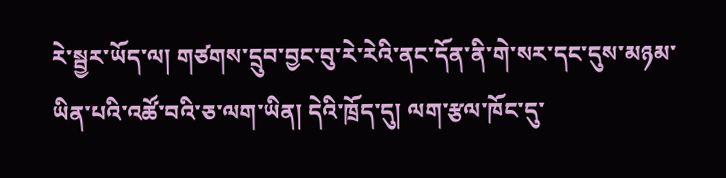རེ་སྦྱར་ཡོད་ལ། གཙགས་དྲུབ་བྱང་བུ་རེ་རེའི་ནང་དོན་ནི་གེ་སར་དང་དུས་མཉམ་ཡིན་པའི་འཚོ་བའི་ཅ་ལག་ཡིན། དེའི་ཁྲོད་དུ། ལག་རྩལ་ཁོང་དུ་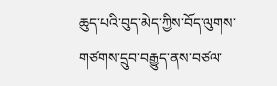ཆུད་པའི་བུད་མེད་ཀྱིས་བོད་ལུགས་གཙགས་དྲུབ་བརྒྱུད་ནས་བཙལ་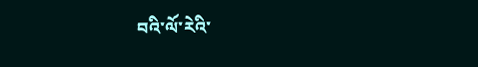བའི་ལོ་རེའི་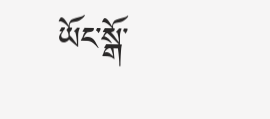ཡོང་སྒོ་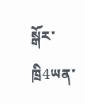སྒོར་ཁྲི4ཡན་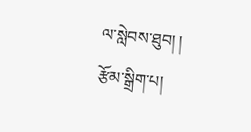ལ་སླེབས་ཐུབ། །
རྩོམ་སྒྲིག་པ།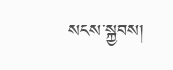སངས་སྐྱབས།